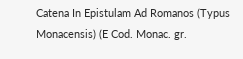Catena In Epistulam Ad Romanos (Typus Monacensis) (E Cod. Monac. gr.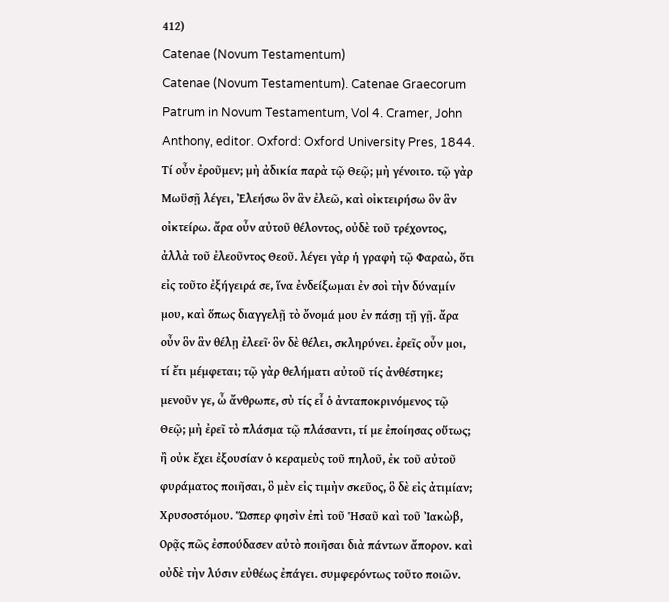412)
Catenae (Novum Testamentum)
Catenae (Novum Testamentum). Catenae Graecorum Patrum in Novum Testamentum, Vol 4. Cramer, John Anthony, editor. Oxford: Oxford University Pres, 1844.
Τί οὖν ἐροῦμεν; μὴ ἀδικία παρὰ τῷ Θεῷ; μὴ γένοιτο. τῷ γὰρ Μωϋσῇ λέγει, Ἐλεήσω ὃν ἃν ἐλεῶ, καὶ οἰκτειρήσω ὃν ἃν οἰκτείρω. ἄρα οὖν αὐτοῦ θέλοντος, οὐδὲ τοῦ τρέχοντος, ἀλλὰ τοῦ ἐλεοῦντος Θεοῦ. λέγει γὰρ ἡ γραφὴ τῷ Φαραὼ, ὅτι εἰς τοῦτο ἐξήγειρά σε, ἵνα ἐνδείξωμαι ἐν σοὶ τὴν δύναμίν μου, καὶ ὅπως διαγγελῇ τὸ ὄνομά μου ἐν πάσῃ τῇ γῇ. ἄρα οὖν ὃν ἃν θέλῃ ἐλεεῖ· ὃν δὲ θέλει, σκληρύνει. ἐρεῖς οὖν μοι, τί ἔτι μέμφεται; τῷ γὰρ θελήματι αὐτοῦ τίς ἀνθέστηκε; μενοῦν γε, ὦ ἄνθρωπε, σὺ τίς εἶ ὁ ἀνταποκρινόμενος τῷ Θεῷ; μὴ ἐρεῖ τὸ πλάσμα τῷ πλάσαντι, τί με ἐποίησας οὕτως; ἢ οὐκ ἔχει ἐξουσίαν ὁ κεραμεὺς τοῦ πηλοῦ, ἐκ τοῦ αὐτοῦ φυράματος ποιῆσαι, ὃ μὲν εἰς τιμὴν σκεῦος, ὃ δὲ εἰς ἀτιμίαν;
Χρυσοστόμου. Ὥσπερ φησὶν ἐπὶ τοῦ Ἡσαῦ καὶ τοῦ Ἰακὼβ,
Ορᾷς πῶς ἐσπούδασεν αὐτὸ ποιῆσαι διὰ πάντων ἄπορον. καὶ οὐδὲ τὴν λύσιν εὐθέως ἐπάγει. συμφερόντως τοῦτο ποιῶν.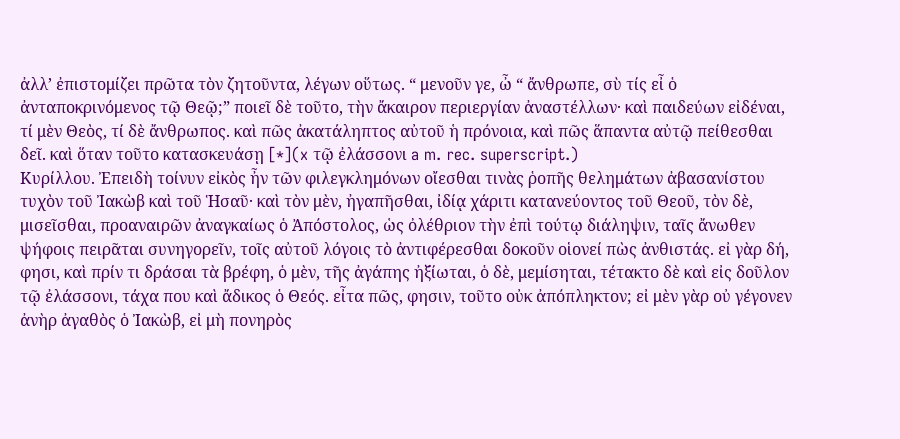ἀλλ’ ἐπιστομίζει πρῶτα τὸν ζητοῦντα, λέγων οὕτως. “ μενοῦν γε, ὦ “ ἄνθρωπε, σὺ τίς εἶ ὁ ἀνταποκρινόμενος τῷ Θεῷ;” ποιεῖ δὲ τοῦτο, τὴν ἄκαιρον περιεργίαν ἀναστέλλων· καὶ παιδεύων εἰδέναι, τί μὲν Θεὸς, τί δὲ ἄνθρωπος. καὶ πῶς ἀκατάληπτος αὐτοῦ ἡ πρόνοια, καὶ πῶς ἅπαντα αὐτῷ πείθεσθαι δεῖ. καὶ ὅταν τοῦτο κατασκευάσῃ [*](x τῷ ἐλάσσονι a m. rec. superscript.)
Κυρίλλου. Ἐπειδὴ τοίνυν εἰκὸς ἦν τῶν φιλεγκλημόνων οἴεσθαι τινὰς ῥοπῆς θελημάτων ἀβασανίστου τυχὸν τοῦ Ἰακὼβ καὶ τοῦ Ἡσαῦ· καὶ τὸν μὲν, ἠγαπῆσθαι, ἰδίᾳ χάριτι κατανεύοντος τοῦ Θεοῦ, τὸν δὲ, μισεῖσθαι, προαναιρῶν ἀναγκαίως ὁ Ἀπόστολος, ὡς ὀλέθριον τὴν ἐπὶ τούτῳ διάληψιν, ταῖς ἄνωθεν ψήφοις πειρᾶται συνηγορεῖν, τοῖς αὐτοῦ λόγοις τὸ ἀντιφέρεσθαι δοκοῦν οἱονεί πὼς ἀνθιστάς. εἰ γὰρ δή, φησι, καὶ πρίν τι δράσαι τὰ βρέφη, ὁ μὲν, τῆς ἀγάπης ἠξίωται, ὁ δὲ, μεμίσηται, τέτακτο δὲ καὶ εἰς δοῦλον τῷ ἐλάσσονι, τάχα που καὶ ἄδικος ὁ Θεός. εἶτα πῶς, φησιν, τοῦτο οὐκ ἀπόπληκτον; εἰ μὲν γὰρ οὐ γέγονεν ἀνὴρ ἀγαθὸς ὁ Ἰακὼβ, εἰ μὴ πονηρὸς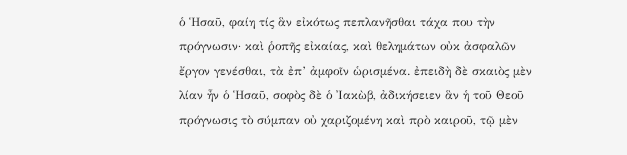ὁ Ἡσαῦ, φαίη τίς ἃν εἰκότως πεπλανῆσθαι τάχα που τὴν πρόγνωσιν· καὶ ῥοπῆς εἰκαίας, καὶ θελημάτων οὐκ ἀσφαλῶν ἔργον γενέσθαι, τὰ ἐπ’ ἀμφοῖν ὡρισμένα. ἐπειδὴ δὲ σκαιὸς μὲν λίαν ἦν ὁ Ἡσαῦ, σοφὸς δὲ ὁ Ἰακὼβ, ἀδικήσειεν ἃν ἡ τοῦ Θεοῦ πρόγνωσις τὸ σύμπαν οὐ χαριζομένη καὶ πρὸ καιροῦ, τῷ μὲν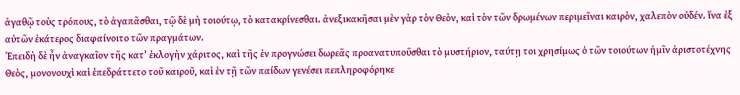ἀγαθῷ τοὺς τρόπους, τὸ ἀγαπᾶσθαι, τῷ δὲ μὴ τοιούτῳ, τὸ κατακρίνεσθαι. ἀνεξικακῆσαι μὲν γὰρ τὸν Θεὸν, καὶ τὸν τῶν δρωμένων περιμεῖναι καιρὸν, χαλεπὸν οὐδέν. ἵνα ἐξ αὐτῶν ἑκάτερος διαφαίνοιτο τῶν πραγμάτων.
Ἐπειδὴ δὲ ἦν ἀναγκαῖον τῆς κατ’ ἐκλογὴν χάριτος, καὶ τῆς ἐν προγνώσει δωρεᾶς προανατυποῦσθαι τὸ μυστήριον, ταύτῃ τοι χρησίμως ὁ τῶν τοιούτων ἡμῖν ἀριστοτέχνης Θεὸς, μονονουχὶ καὶ ἐπεδράττετο τοῦ καιροῦ, καὶ ἐν τῇ τῶν παίδων γενέσει πεπληροφόρηκε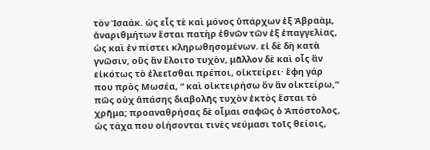τὸν Ἰσαάκ. ὡς εἷς τὲ καὶ μόνος ὑπάρχων ἐξ Ἀβραὰμ, ἀναριθμήτων ἔσται πατὴρ ἐθνῶν τῶν ἐξ ἐπαγγελίας, ὡς καὶ ἐν πίστει κληρωθησομένων. εἰ δὲ δὴ κατὰ γνῶσιν, οὓς ἃν ἕλοιτο τυχὸν, μᾶλλον δὲ καὶ οἷς ἂν εἰκότως τὸ ἐλεεῖσθαι πρέποι, οἰκτείρει· ἔφη γάρ που πρὸς Μωσέα, “ καὶ οἰκτειρήσω ὃν ἃν οἰκτείρω,” πῶς οὐχ ἁπάσης διαβολῆς τυχὸν ἐκτὸς ἔσται τὸ χρῆμα; προαναθρήσας δὲ οἶμαι σαφῶς ὁ Ἀπόστολος, ὡς τάχα που οἰήσονται τινὲς νεύμασι τοῖς θείοις,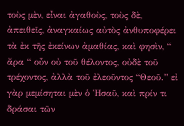τοὺς μὲν, εἶναι ἀγαθοὺς, τοὺς δὲ, ἀπειθεῖς, ἀναγκαίως αὐτὸς ἀνθυποφέρει τὰ ἐκ τῆς ἐκείνων ἀμαθίας, καὶ φησὶν, “ ἄρα “ οὖν οὐ τοῦ θέλοντος, οὐδὲ τοῦ τρέχοντος, ἀλλὰ τοῦ ἐλεοῦντος “Θεοῦ.” εἰ γὰρ μεμίσηται μὲν ὁ Ἡσαῦ, καὶ πρίν τι δράσαι τῶν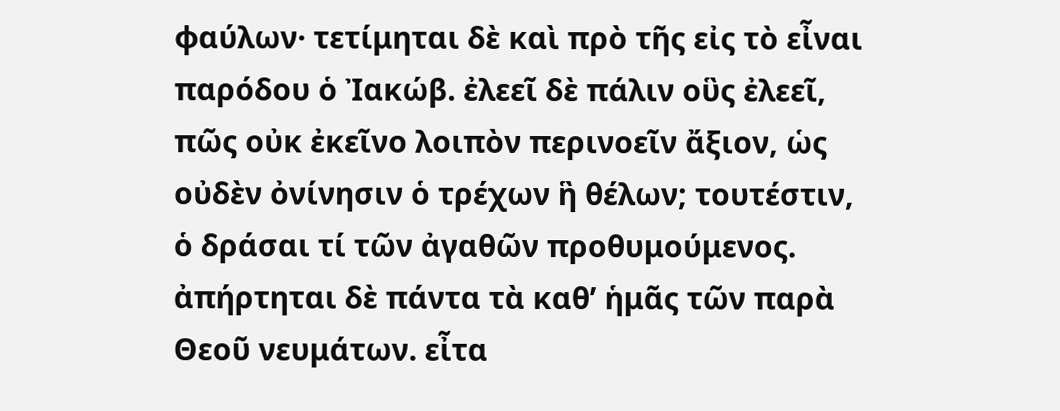φαύλων· τετίμηται δὲ καὶ πρὸ τῆς εἰς τὸ εἶναι παρόδου ὁ Ἰακώβ. ἐλεεῖ δὲ πάλιν οὓς ἐλεεῖ, πῶς οὐκ ἐκεῖνο λοιπὸν περινοεῖν ἄξιον, ὡς οὐδὲν ὀνίνησιν ὁ τρέχων ἣ θέλων; τουτέστιν, ὁ δράσαι τί τῶν ἀγαθῶν προθυμούμενος. ἀπήρτηται δὲ πάντα τὰ καθ’ ἡμᾶς τῶν παρὰ Θεοῦ νευμάτων. εἶτα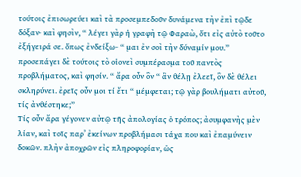τούτοις ἐπισωρεύει καὶ τὰ προσεμπεδοῦν δυνάμενα τὴν ἐπὶ τῷδε δόξαν· καὶ φησὶν, “ λέγει γὰρ ἡ γραφὴ τῷ Φαραὼ, ὅτι εἰς αὐτὸ τοῦτο ἐξήγειρά σε. ὅπως ἐνδείξω- “ μαι ἐν σοὶ τὴν δύναμίν μου.” προσεπάγει δὲ τούτοις τὸ οἱονεὶ συμπέρασμα τοῦ παντὸς προβλήματος, καὶ φησίν. “ ἄρα οὖν ὃν “ ἂν θέλῃ ἐλεεῖ, ὃν δὲ θέλει σκληρύνει. ἐρεῖς οὖν μοι τί ἔτι “ μέμφεται; τῷ γὰρ βουλήματι αὐτοῦ, τίς ἀνθέστηκε;”
Τίς οὖν ἄρα γέγονεν αὐτῷ τῆς ἀπολογίας ὁ τρόπος; ἀσυμφανὴς μὲν λίαν, καὶ τοῖς παρ’ ἐκείνων προβλήμασι τάχα που καὶ ἐπαμύνειν δοκῶν. πλὴν ἀποχρῶν εἰς πληροφορίαν, ὡς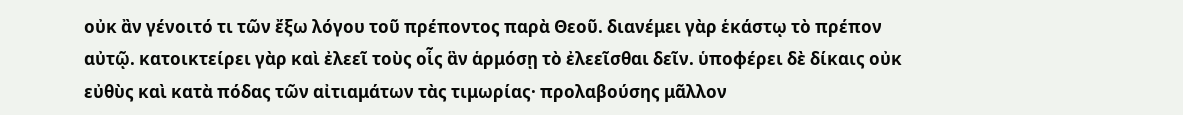οὐκ ἂν γένοιτό τι τῶν ἔξω λόγου τοῦ πρέποντος παρὰ Θεοῦ. διανέμει γὰρ ἑκάστῳ τὸ πρέπον αὐτῷ. κατοικτείρει γὰρ καὶ ἐλεεῖ τοὺς οἷς ἃν ἁρμόσῃ τὸ ἐλεεῖσθαι δεῖν. ὑποφέρει δὲ δίκαις οὐκ εὐθὺς καὶ κατὰ πόδας τῶν αἰτιαμάτων τὰς τιμωρίας· προλαβούσης μᾶλλον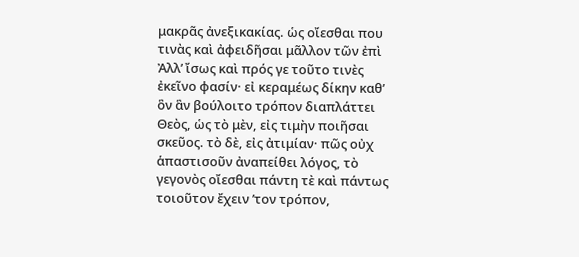μακρᾶς ἀνεξικακίας. ὡς οἴεσθαι που τινὰς καὶ ἀφειδῆσαι μᾶλλον τῶν ἐπὶ
Ἀλλ’ ἴσως καὶ πρός γε τοῦτο τινὲς ἐκεῖνο φασίν· εἰ κεραμέως δίκην καθ’ ὃν ἃν βούλοιτο τρόπον διαπλάττει Θεὸς, ὡς τὸ μὲν, εἰς τιμὴν ποιῆσαι σκεῦος. τὸ δὲ, εἰς ἀτιμίαν· πῶς οὐχ ἁπαστισοῦν ἀναπείθει λόγος, τὸ γεγονὸς οἴεσθαι πάντη τὲ καὶ πάντως τοιοῦτον ἔχειν ’τον τρόπον,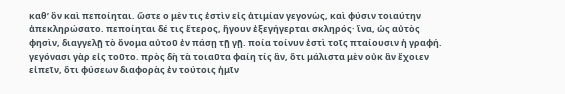καθ’ ὂν καὶ πεποίηται. ὥστε ο μὲν τις ἐστὶν εἰς ἀτιμίαν γεγονὼς, καὶ φύσιν τοιαύτην ἀπεκληρώσατο. πεποίηται δέ τις ἕτερος, ἤγουν ἐξεγήγερται σκληρός· ἵνα, ὡς αὐτὸς φησὶν, διαγγελῇ τὸ ὄνομα αὐτοῦ ἐν πάσῃ τῇ γῇ. ποία τοίνυν ἐστὶ τοῖς πταίουσιν ἡ γραφή. γεγόνασι γὰρ εἰς τοῦτο. πρὸς δὴ τὰ τοιαῦτα φαίη τίς ἃν, ὅτι μάλιστα μὲν οὐκ ἃν ἔχοιεν εἰπεῖν, ὅτι φύσεων διαφορὰς ἐν τούτοις ἡμῖν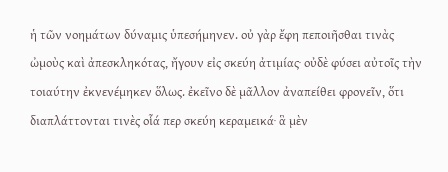ἡ τῶν νοημάτων δύναμις ὑπεσήμηνεν. οὐ γὰρ ἔφη πεποιῆσθαι τινὰς ὠμοὺς καὶ ἀπεσκληκότας, ἤγουν εἰς σκεύη ἀτιμίας· οὐδὲ φύσει αὐτοῖς τὴν τοιαύτην ἐκνενέμηκεν ὅλως. ἐκεῖνο δὲ μᾶλλον ἀναπείθει φρονεῖν, ὅτι διαπλάττονται τινὲς οἷά περ σκεύη κεραμεικά· ἃ μὲν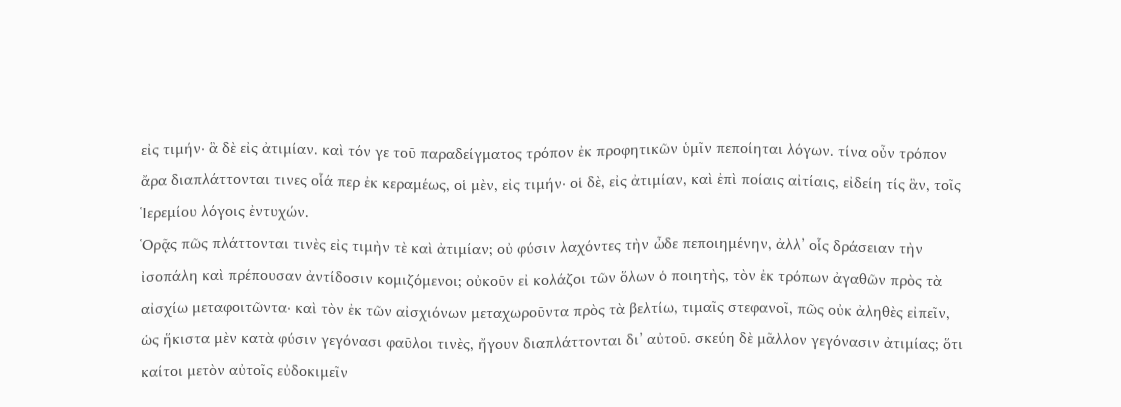εἰς τιμήν· ἃ δὲ εἰς ἀτιμίαν. καὶ τόν γε τοῦ παραδείγματος τρόπον ἐκ προφητικῶν ὑμῖν πεποίηται λόγων. τίνα οὖν τρόπον ἄρα διαπλάττονται τινες οἷά περ ἐκ κεραμέως, οἱ μὲν, εἰς τιμήν· οἱ δὲ, εἰς ἀτιμίαν, καὶ ἐπὶ ποίαις αἰτίαις, εἰδείη τίς ἃν, τοῖς Ἱερεμίου λόγοις ἐντυχών.
Ὁρᾷς πῶς πλάττονται τινὲς εἰς τιμὴν τὲ καὶ ἀτιμίαν; οὐ φύσιν λαχόντες τὴν ὦδε πεποιημένην, ἀλλ’ οἷς δράσειαν τὴν ἰσοπάλη καὶ πρέπουσαν ἀντίδοσιν κομιζόμενοι; οὐκοῦν εἰ κολάζοι τῶν ὅλων ὁ ποιητὴς, τὸν ἐκ τρόπων ἀγαθῶν πρὸς τὰ αἰσχίω μεταφοιτῶντα· καὶ τὸν ἐκ τῶν αἰσχιόνων μεταχωροῦντα πρὸς τὰ βελτίω, τιμαῖς στεφανοῖ, πῶς οὐκ ἀληθὲς εἰπεῖν, ὡς ἥκιστα μὲν κατὰ φύσιν γεγόνασι φαῦλοι τινὲς, ἤγουν διαπλάττονται δι’ αὐτοῦ. σκεύη δὲ μᾶλλον γεγόνασιν ἀτιμίας; ὅτι καίτοι μετὸν αὐτοῖς εὐδοκιμεῖν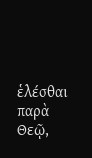ἑλέσθαι παρὰ Θεῷ,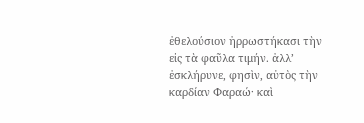ἐθελούσιον ἠρρωστήκασι τὴν εἰς τὰ φαῦλα τιμήν. ἀλλ’ ἐσκλήρυνε, φησὶν, αὐτὸς τὴν καρδίαν Φαραώ· καὶ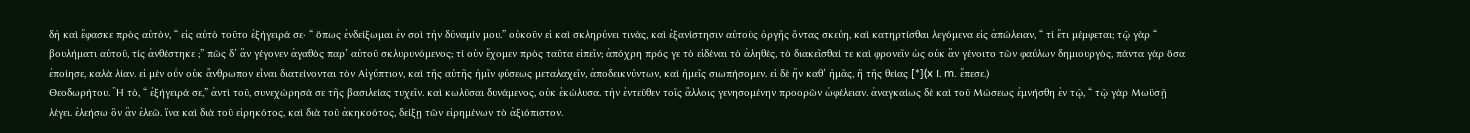δὴ καὶ ἔφασκε πρὸς αὐτὸν, “ εἰς αὐτὸ τοῦτο ἐξήγειρά σε· “ ὅπως ἐνδείξωμαι ἐν σοὶ τὴν δύναμίν μου.” οὐκοῦν εἰ καὶ σκληρύνει τινὰς, καὶ ἐξανίστησιν αὐτοὺς ὀργῆς ὄντας σκεύη, καὶ κατηρτίσθαι λεγόμενα εἰς ἀπώλειαν, “ τί ἔτι μέμφεται; τῷ γὰρ “ βουλήματι αὐτοῦ, τίς ἀνθέστηκε ;” πῶς δ’ ἃν γέγονεν ἀγαθὸς παρ’ αὐτοῦ σκλυρυνόμενος; τί οὑν ἔχομεν πρὸς ταῦτα εἰπεῖν; ἀπόχρη πρός γε τὸ εἰδέναι τὸ ἀληθὲς, τὸ διακεῖσθαί τε καὶ φρονεῖν ὡς οὐκ ἃν γένοιτο τῶν φαύλων δημιουργὸς, πάντα γὰρ ὅσα ἐποίησε, καλὰ λίαν. εἰ μὲν οὖν οὐκ ἄνθρωπον εἶναι διατείνονται τὸν Αἰγύπτιον, καὶ τῆς αὐτῆς ἡμῖν φύσεως μεταλαχεῖν, ἀποδεικνύντων, καὶ ἡμεῖς σιωπήσομεν. εἰ δὲ ἢν καθ’ ἡμᾶς, ἣ τῆς θείας [*](x Ι. m. ἔπεσε.)
Θεοδωρήτου. Ἢ τὸ, “ ἐξήγειρά σε,” ἀντὶ τοῦ, συνεχώρησά σε τῆς βασιλείας τυχεῖν. καὶ κωλῦσαι δυνάμενος, οὐκ ἐκώλυσα. τὴν ἐντεῦθεν τοῖς ἄλλοις γενησομένην προορῶν ὠφέλειαν. ἀναγκαίως δὲ καὶ τοῦ Μώσεως ἐμνήσθη ἐν τῷ, “ τῷ γὰρ Μωϋσῇ λέγει. ἐλεήσω ὃν ἂν ἐλεῶ. ἵνα καὶ διὰ τοῦ εἰρηκότος, καὶ διὰ τοῦ ἀκηκοότος, δείξῃ τῶν εἰρημένων τὸ ἀξιόπιστον.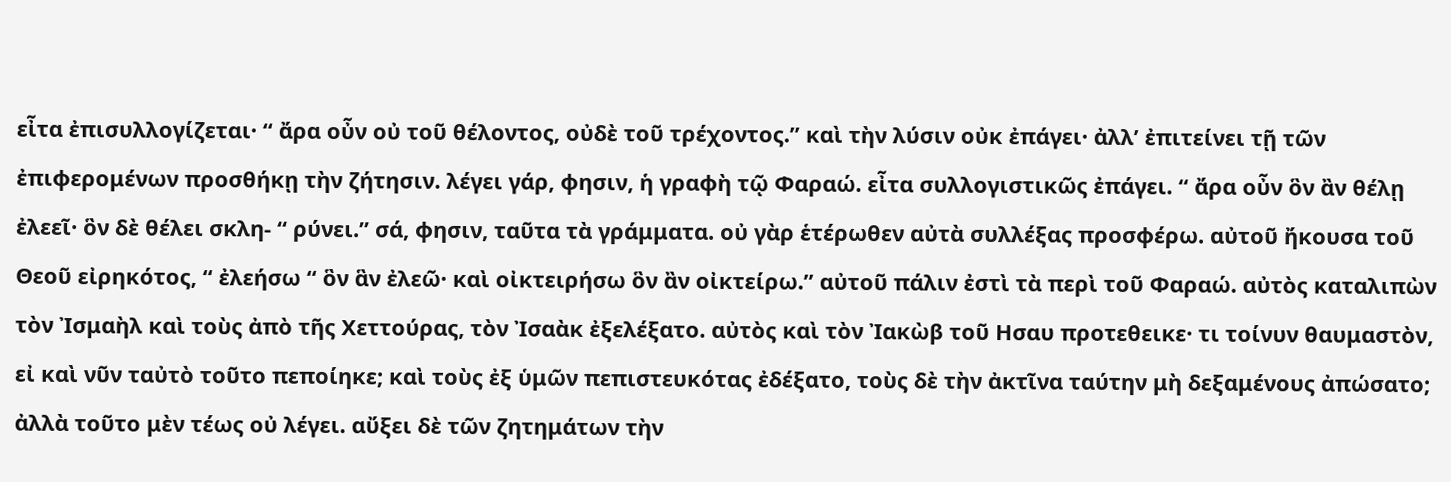εἶτα ἐπισυλλογίζεται· “ ἄρα οὖν οὐ τοῦ θέλοντος, οὐδὲ τοῦ τρέχοντος.” καὶ τὴν λύσιν οὐκ ἐπάγει· ἀλλ’ ἐπιτείνει τῇ τῶν ἐπιφερομένων προσθήκῃ τὴν ζήτησιν. λέγει γάρ, φησιν, ἡ γραφὴ τῷ Φαραώ. εἶτα συλλογιστικῶς ἐπάγει. “ ἄρα οὖν ὃν ἂν θέλῃ ἐλεεῖ· ὃν δὲ θέλει σκλη- “ ρύνει.” σά, φησιν, ταῦτα τὰ γράμματα. οὐ γὰρ ἑτέρωθεν αὐτὰ συλλέξας προσφέρω. αὐτοῦ ἤκουσα τοῦ Θεοῦ εἰρηκότος, “ ἐλεήσω “ ὃν ἃν ἐλεῶ· καὶ οἰκτειρήσω ὃν ἂν οἰκτείρω.” αὐτοῦ πάλιν ἐστὶ τὰ περὶ τοῦ Φαραώ. αὐτὸς καταλιπὼν τὸν Ἰσμαὴλ καὶ τοὺς ἀπὸ τῆς Χεττούρας, τὸν Ἰσαὰκ ἐξελέξατο. αὐτὸς καὶ τὸν Ἰακὼβ τοῦ Ησαυ προτεθεικε· τι τοίνυν θαυμαστὸν, εἰ καὶ νῦν ταὐτὸ τοῦτο πεποίηκε; καὶ τοὺς ἐξ ὑμῶν πεπιστευκότας ἐδέξατο, τοὺς δὲ τὴν ἀκτῖνα ταύτην μὴ δεξαμένους ἀπώσατο; ἀλλὰ τοῦτο μὲν τέως οὐ λέγει. αὔξει δὲ τῶν ζητημάτων τὴν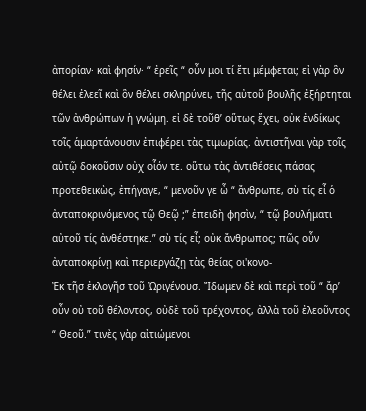ἀπορίαν· καὶ φησίν· “ ἐρεῖς “ οὖν μοι τί ἔτι μέμφεται; εἰ γὰρ ὃν θέλει ἐλεεῖ καὶ ὃν θέλει σκληρύνει, τῆς αὐτοῦ βουλῆς ἐξήρτηται τῶν ἀνθρώπων ἡ γνώμη. εἰ δὲ τοῦθ’ οὕτως ἔχει, οὐκ ἐνδίκως τοῖς ἁμαρτάνουσιν ἐπιφέρει τὰς τιμωρίας. ἀντιστῆναι γὰρ τοῖς αὐτῷ δοκοῦσιν οὐχ οἷόν τε. οὕτω τὰς ἀντιθέσεις πάσας προτεθεικὼς, ἐπήγαγε, “ μενοῦν γε ὦ “ ἄνθρωπε, σὺ τίς εἶ ὁ ἀνταποκρινόμενος τῷ Θεῷ ;” ἐπειδὴ φησὶν, “ τῷ βουλήματι αὐτοῦ τίς ἀνθέστηκε.” σὺ τίς εἶ; οὐκ ἄνθρωπος; πῶς οὖν ἀνταποκρίνῃ καὶ περιεργάζῃ τὰς θείας οι'κονο-
Ἐκ τῆσ ἐκλογῆσ τοῦ Ὠριγένουσ. Ἴδωμεν δὲ καὶ περὶ τοῦ “ ἄρ’ οὖν οὐ τοῦ θέλοντος, οὐδὲ τοῦ τρέχοντος, ἀλλὰ τοῦ ἐλεοῦντος “ Θεοῦ.” τινὲς γὰρ αἰτιώμενοι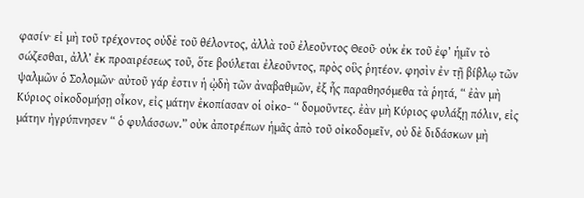φασίν· εἰ μὴ τοῦ τρέχοντος οὐδὲ τοῦ θέλοντος, ἀλλὰ τοῦ ἐλεοῦντος Θεοῦ· οὐκ ἐκ τοῦ ἐφ’ ἡμῖν τὸ σώζεσθαι, ἀλλ’ ἐκ προαιρέσεως τοῦ, ὅτε βούλεται ἐλεοῦντος, πρὸς οὓς ῥητέον. φησὶν ἐν τῇ βίβλῳ τῶν ψαλμῶν ὁ Σολομῶν· αὐτοῦ γάρ ἐστιν ἡ ᾠδὴ τῶν ἀναβαθμῶν, ἐξ ἧς παραθησόμεθα τὰ ῥητά, “ ἐὰν μὴ Κύριος οἰκοδομήσῃ οἶκον, εἰς μάτην ἐκοπίασαν οἱ οἰκο- “ δομοῦντες. ἐὰν μὴ Κύριος φυλάξῃ πόλιν, εἰς μάτην ἠγρύπνησεν “ ὁ φυλάσσων.” οὐκ ἀποτρέπων ἡμᾶς ἀπὸ τοῦ οἰκοδομεῖν, οὐ δὲ διδάσκων μὴ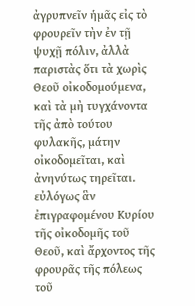ἀγρυπνεῖν ἡμᾶς εἰς τὸ φρουρεῖν τὴν ἐν τῇ ψυχῇ πόλιν, ἀλλὰ παριστὰς ὅτι τὰ χωρὶς Θεοῦ οἰκοδομούμενα, καὶ τὰ μὴ τυγχάνοντα τῆς ἀπὸ τούτου φυλακῆς, μάτην οἰκοδομεῖται, καὶ ἀνηνύτως τηρεῖται. εὐλόγως ἃν ἐπιγραφομένου Κυρίου τῆς οἰκοδομῆς τοῦ Θεοῦ, καὶ ἄρχοντος τῆς φρουρᾶς τῆς πόλεως τοῦ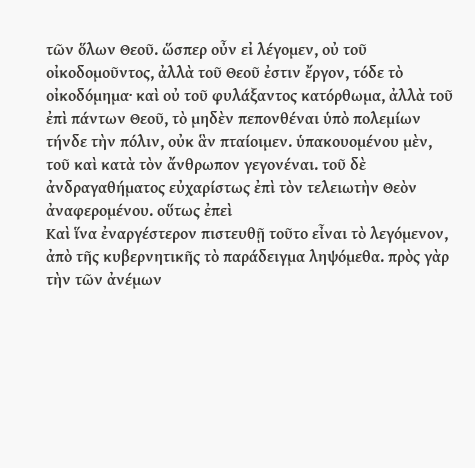τῶν ὅλων Θεοῦ. ὥσπερ οὖν εἰ λέγομεν, οὐ τοῦ οἰκοδομοῦντος, ἀλλὰ τοῦ Θεοῦ ἐστιν ἔργον, τόδε τὸ οἰκοδόμημα· καὶ οὐ τοῦ φυλάξαντος κατόρθωμα, ἀλλὰ τοῦ ἐπὶ πάντων Θεοῦ, τὸ μηδὲν πεπονθέναι ὑπὸ πολεμίων τήνδε τὴν πόλιν, οὐκ ἃν πταίοιμεν. ὑπακουομένου μὲν, τοῦ καὶ κατὰ τὸν ἄνθρωπον γεγονέναι. τοῦ δὲ ἀνδραγαθήματος εὐχαρίστως ἐπὶ τὸν τελειωτὴν Θεὸν ἀναφερομένου. οὕτως ἐπεὶ
Καὶ ἵνα ἐναργέστερον πιστευθῇ τοῦτο εἶναι τὸ λεγόμενον, ἀπὸ τῆς κυβερνητικῆς τὸ παράδειγμα ληψόμεθα. πρὸς γὰρ τὴν τῶν ἀνέμων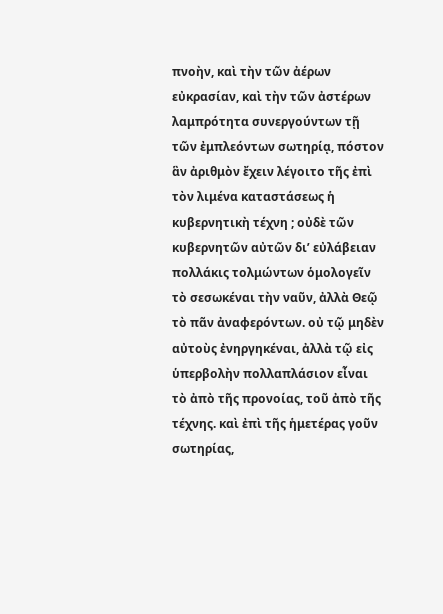πνοὴν, καὶ τὴν τῶν ἀέρων εὐκρασίαν, καὶ τὴν τῶν ἀστέρων λαμπρότητα συνεργούντων τῇ τῶν ἐμπλεόντων σωτηρίᾳ, πόστον ἃν ἀριθμὸν ἔχειν λέγοιτο τῆς ἐπὶ τὸν λιμένα καταστάσεως ἡ κυβερνητικὴ τέχνη ; οὐδὲ τῶν κυβερνητῶν αὐτῶν δι’ εὐλάβειαν πολλάκις τολμώντων ὁμολογεῖν τὸ σεσωκέναι τὴν ναῦν, ἀλλὰ Θεῷ τὸ πᾶν ἀναφερόντων. οὐ τῷ μηδὲν αὐτοὺς ἐνηργηκέναι, ἀλλὰ τῷ εἰς ὑπερβολὴν πολλαπλάσιον εἶναι τὸ ἀπὸ τῆς προνοίας, τοῦ ἀπὸ τῆς τέχνης. καὶ ἐπὶ τῆς ἡμετέρας γοῦν σωτηρίας,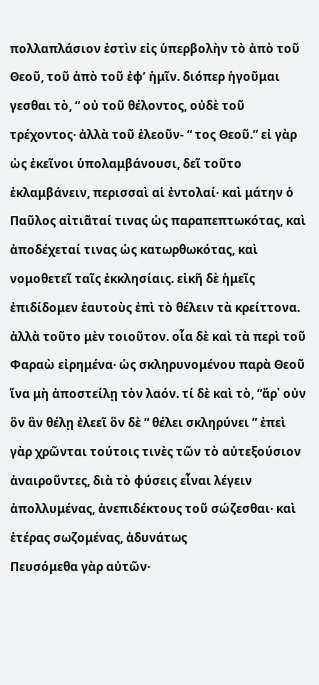πολλαπλάσιον ἐστὶν εἰς ὑπερβολὴν τὸ ἀπὸ τοῦ Θεοῦ, τοῦ ἀπὸ τοῦ ἐφ’ ἡμῖν. διόπερ ἡγοῦμαι γεσθαι τὸ, “ οὐ τοῦ θέλοντος, οὐδὲ τοῦ τρέχοντος· ἀλλὰ τοῦ ἐλεοῦν- “ τος Θεοῦ.” εἰ γὰρ ὡς ἐκεῖνοι ὑπολαμβάνουσι, δεῖ τοῦτο ἐκλαμβάνειν, περισσαὶ αἱ ἐντολαί· καὶ μάτην ὁ Παῦλος αἰτιᾶταί τινας ὡς παραπεπτωκότας, καὶ ἀποδέχεταί τινας ὡς κατωρθωκότας, καὶ νομοθετεῖ ταῖς ἐκκλησίαις. εἰκῆ δὲ ἡμεῖς ἐπιδίδομεν ἑαυτοὺς ἐπὶ τὸ θέλειν τὰ κρείττονα. ἀλλὰ τοῦτο μὲν τοιοῦτον. οἷα δὲ καὶ τὰ περὶ τοῦ Φαραὼ εἰρημένα· ὡς σκληρυνομένου παρὰ Θεοῦ ἵνα μὴ ἀποστείλῃ τὸν λαόν. τί δὲ καὶ τὸ, “ἄρ᾿ οὐν ὃν ἃν θέλῃ ἐλεεῖ ὃν δὲ “ θέλει σκληρύνει ” ἐπεὶ γὰρ χρῶνται τούτοις τινὲς τῶν τὸ αὐτεξούσιον ἀναιροῦντες, διὰ τὸ φύσεις εἶναι λέγειν ἀπολλυμένας, ἀνεπιδέκτους τοῦ σώζεσθαι· καὶ ἑτέρας σωζομένας, ἀδυνάτως
Πευσόμεθα γὰρ αὐτῶν·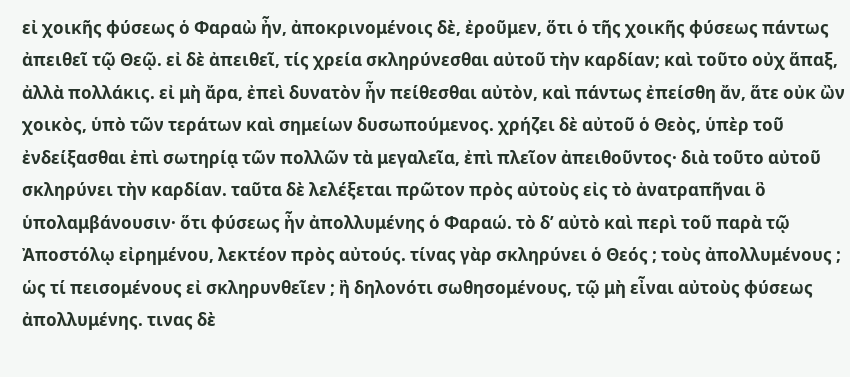εἰ χοικῆς φύσεως ὁ Φαραὼ ἦν, ἀποκρινομένοις δὲ, ἐροῦμεν, ὅτι ὁ τῆς χοικῆς φύσεως πάντως ἀπειθεῖ τῷ Θεῷ. εἰ δὲ ἀπειθεῖ, τίς χρεία σκληρύνεσθαι αὐτοῦ τὴν καρδίαν; καὶ τοῦτο οὐχ ἅπαξ, ἀλλὰ πολλάκις. εἰ μὴ ἄρα, ἐπεὶ δυνατὸν ἦν πείθεσθαι αὐτὸν, καὶ πάντως ἐπείσθη ἄν, ἅτε οὐκ ὢν χοικὸς, ὑπὸ τῶν τεράτων καὶ σημείων δυσωπούμενος. χρήζει δὲ αὐτοῦ ὁ Θεὸς, ὑπὲρ τοῦ ἐνδείξασθαι ἐπὶ σωτηρίᾳ τῶν πολλῶν τὰ μεγαλεῖα, ἐπὶ πλεῖον ἀπειθοῦντος· διὰ τοῦτο αὐτοῦ σκληρύνει τὴν καρδίαν. ταῦτα δὲ λελέξεται πρῶτον πρὸς αὐτοὺς εἰς τὸ ἀνατραπῆναι ὃ ὑπολαμβάνουσιν· ὅτι φύσεως ἦν ἀπολλυμένης ὁ Φαραώ. τὸ δ’ αὐτὸ καὶ περὶ τοῦ παρὰ τῷ Ἀποστόλῳ εἰρημένου, λεκτέον πρὸς αὐτούς. τίνας γὰρ σκληρύνει ὁ Θεός ; τοὺς ἀπολλυμένους ; ὡς τί πεισομένους εἰ σκληρυνθεῖεν ; ἢ δηλονότι σωθησομένους, τῷ μὴ εἶναι αὐτοὺς φύσεως ἀπολλυμένης. τινας δὲ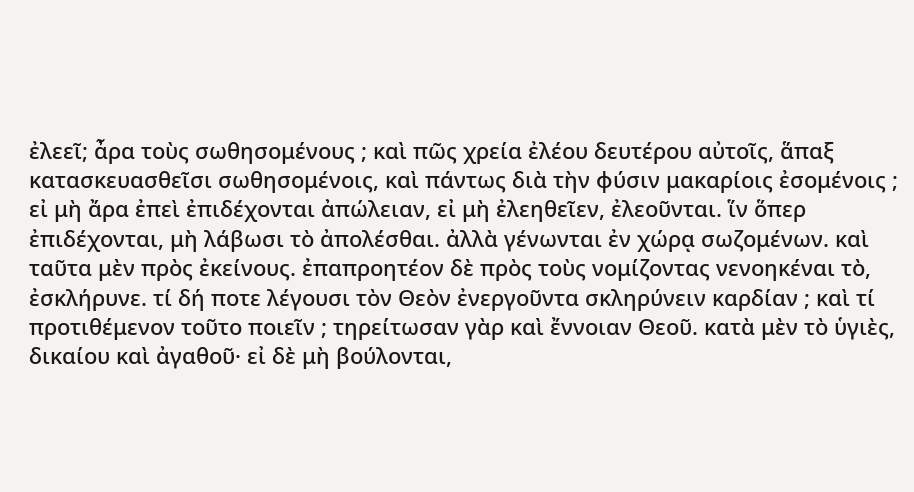ἐλεεῖ; ἆρα τοὺς σωθησομένους ; καὶ πῶς χρεία ἐλέου δευτέρου αὐτοῖς, ἅπαξ κατασκευασθεῖσι σωθησομένοις, καὶ πάντως διὰ τὴν φύσιν μακαρίοις ἐσομένοις ; εἰ μὴ ἄρα ἐπεὶ ἐπιδέχονται ἀπώλειαν, εἰ μὴ ἐλεηθεῖεν, ἐλεοῦνται. ἵν ὅπερ ἐπιδέχονται, μὴ λάβωσι τὸ ἀπολέσθαι. ἀλλὰ γένωνται ἐν χώρᾳ σωζομένων. καὶ ταῦτα μὲν πρὸς ἐκείνους. ἐπαπροητέον δὲ πρὸς τοὺς νομίζοντας νενοηκέναι τὸ, ἐσκλήρυνε. τί δή ποτε λέγουσι τὸν Θεὸν ἐνεργοῦντα σκληρύνειν καρδίαν ; καὶ τί προτιθέμενον τοῦτο ποιεῖν ; τηρείτωσαν γὰρ καὶ ἔννοιαν Θεοῦ. κατὰ μὲν τὸ ὑγιὲς, δικαίου καὶ ἀγαθοῦ· εἰ δὲ μὴ βούλονται,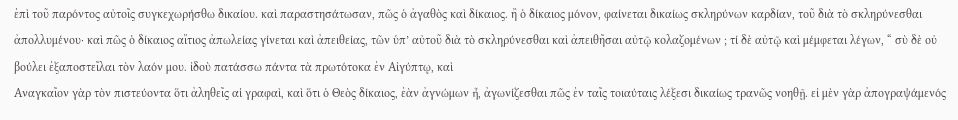ἐπὶ τοῦ παρόντος αὐτοῖς συγκεχωρήσθω δικαίου. καὶ παραστησάτωσαν, πῶς ὁ ἀγαθὸς καὶ δίκαιος. ἢ ὁ δίκαιος μόνον, φαίνεται δικαίως σκληρύνων καρδίαν, τοῦ διὰ τὸ σκληρύνεσθαι ἀπολλυμένου· καὶ πῶς ὁ δίκαιος αἴτιος ἀπωλείας γίνεται καὶ ἀπειθείας, τῶν ὑπ’ αὐτοῦ διὰ τὸ σκληρύνεσθαι καὶ ἀπειθῆσαι αὐτῷ κολαζομένων ; τί δὲ αὐτῷ καὶ μέμφεται λέγων, “ σὺ δὲ οὐ βούλει ἐξαποστεῖλαι τὸν λαόν μου. ἰδοὺ πατάσσω πάντα τὰ πρωτότοκα ἐν Αἰγύπτῳ, καὶ
Αναγκαῖον γὰρ τὸν πιστεύοντα ὅτι ἀληθεῖς αἱ γραφαὶ, καὶ ὅτι ὁ Θεὸς δίκαιος, ἐὰν ἀγνώμων ἦ, ἀγωνίζεσθαι πῶς ἐν ταῖς τοιαύταις λέξεσι δικαίως τρανῶς νοηθῇ. εἰ μὲν γὰρ ἀπογραψάμενός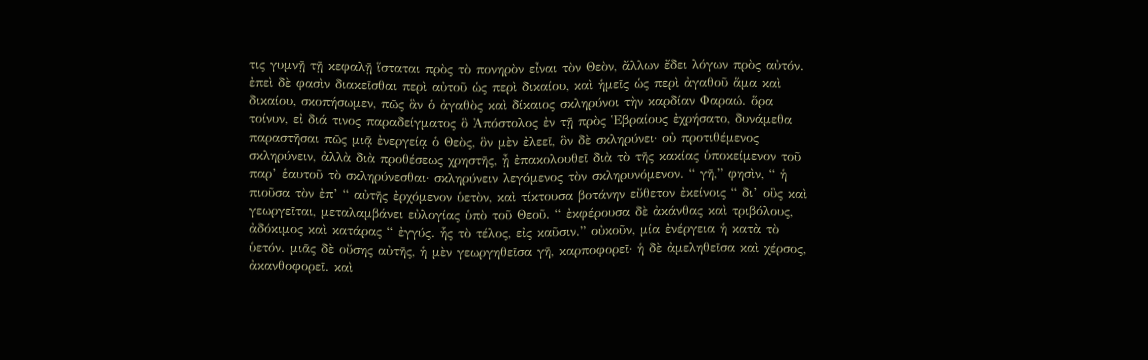τις γυμνῇ τῇ κεφαλῇ ἵσταται πρὸς τὸ πονηρὸν εἶναι τὸν Θεὸν, ἄλλων ἔδει λόγων πρὸς αὐτόν. ἐπεὶ δὲ φασὶν διακεῖσθαι περὶ αὐτοῦ ὡς περὶ δικαίου, καὶ ἡμεῖς ὡς περὶ ἀγαθοῦ ἅμα καὶ δικαίου, σκοπήσωμεν, πῶς ἃν ὁ ἀγαθὸς καὶ δίκαιος σκληρύνοι τὴν καρδίαν Φαραώ. ὅρα τοίνυν, εἰ διά τινος παραδείγματος ὃ Ἀπόστολος ἐν τῇ πρὸς Ἑβραίους ἐχρήσατο, δυνάμεθα παραστῆσαι πῶς μιᾷ ἐνεργείᾳ ὁ Θεὸς, ὃν μὲν ἐλεεῖ, ὃν δὲ σκληρύνει· οὐ προτιθέμενος σκληρύνειν, ἀλλὰ διὰ προθέσεως χρηστῆς, ᾖ ἐπακολουθεῖ διὰ τὸ τῆς κακίας ὑποκείμενον τοῦ παρ’ ἑαυτοῦ τὸ σκληρύνεσθαι· σκληρύνειν λεγόμενος τὸν σκληρυνόμενον. “ γῆ,” φησὶν, “ ἡ πιοῦσα τὸν ἐπ’ “ αὐτῆς ἐρχόμενον ὑετὸν, καὶ τίκτουσα βοτάνην εὔθετον ἐκείνοις “ δι’ οὓς καὶ γεωργεῖται, μεταλαμβάνει εὐλογίας ὑπὸ τοῦ Θεοῦ. “ ἐκφέρουσα δὲ ἀκάνθας καὶ τριβόλους, ἀδόκιμος καὶ κατάρας “ ἐγγύς. ἧς τὸ τέλος, εἰς καῦσιν.” οὐκοῦν, μία ἐνέργεια ἡ κατὰ τὸ ὑετόν. μιᾶς δὲ οὔσης αὐτῆς, ἡ μὲν γεωργηθεῖσα γῆ, καρποφορεῖ· ἡ δὲ ἀμεληθεῖσα καὶ χέρσος, ἀκανθοφορεῖ. καὶ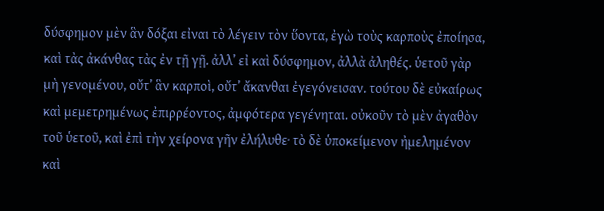δύσφημον μὲν ἃν δόξαι εἰναι τὸ λέγειν τὸν ὕοντα, ἐγὼ τοὺς καρποὺς ἐποίησα, καὶ τὰς ἀκάνθας τὰς ἐν τῇ γῇ. ἀλλ’ εἰ καὶ δύσφημον, ἀλλὰ ἀληθές. ὑετοῦ γὰρ μὴ γενομένου, οὔτ’ ἃν καρποὶ, οὔτ’ ἄκανθαι ἐγεγόνεισαν. τούτου δὲ εὐκαίρως καὶ μεμετρημένως ἐπιρρέοντος, ἀμφότερα γεγένηται. οὐκοῦν τὸ μὲν ἀγαθὸν τοῦ ὑετοῦ, καὶ ἐπὶ τὴν χείρονα γῆν ἐλήλυθε· τὸ δὲ ὑποκείμενον ἠμελημένον καὶ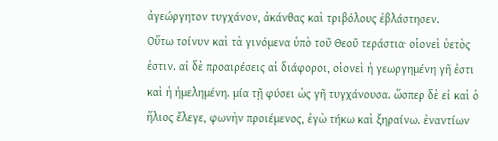ἀγεώργητον τυγχάνον, ἀκάνθας καὶ τριβόλους ἐβλάστησεν.
Οὕτω τοίνυν καὶ τὰ γινόμενα ὑπὸ τοῦ Θεοῦ τεράστια· οἱονεὶ ὑετὸς ἐστιν. αἰ δὲ προαιρέσεις αἱ διάφοροι, οἱονεὶ ἡ γεωργημένη γῆ ἐστι καὶ ἡ ἠμελημένη. μία τῇ φύσει ὡς γῆ τυγχάνουσα. ὥσπερ δὲ εἰ καὶ ὁ ἥλιος ἔλεγε, φωνὴν προιέμενος, ἐγὼ τήκω καὶ ξηραίνω. ἐναντίων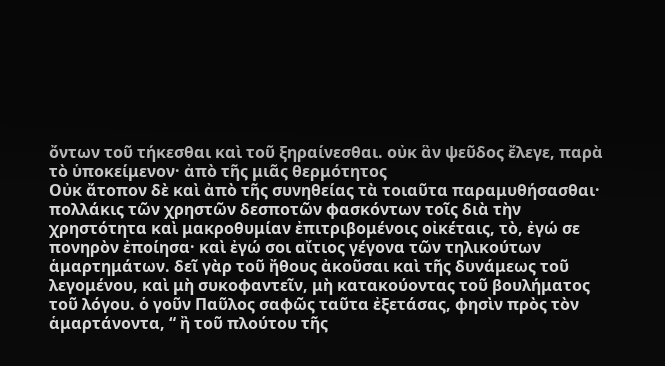ὄντων τοῦ τήκεσθαι καὶ τοῦ ξηραίνεσθαι. οὐκ ἃν ψεῦδος ἔλεγε, παρὰ τὸ ὑποκείμενον· ἀπὸ τῆς μιᾶς θερμότητος
Οὐκ ἄτοπον δὲ καὶ ἀπὸ τῆς συνηθείας τὰ τοιαῦτα παραμυθήσασθαι· πολλάκις τῶν χρηστῶν δεσποτῶν φασκόντων τοῖς διὰ τὴν χρηστότητα καὶ μακροθυμίαν ἐπιτριβομένοις οἰκέταις, τὸ, ἐγώ σε πονηρὸν ἐποίησα· καὶ ἐγώ σοι αἴτιος γέγονα τῶν τηλικούτων ἁμαρτημάτων. δεῖ γὰρ τοῦ ἤθους ἀκοῦσαι καὶ τῆς δυνάμεως τοῦ λεγομένου, καὶ μὴ συκοφαντεῖν, μὴ κατακούοντας τοῦ βουλήματος τοῦ λόγου. ὁ γοῦν Παῦλος σαφῶς ταῦτα ἐξετάσας, φησὶν πρὸς τὸν ἁμαρτάνοντα, “ ἢ τοῦ πλούτου τῆς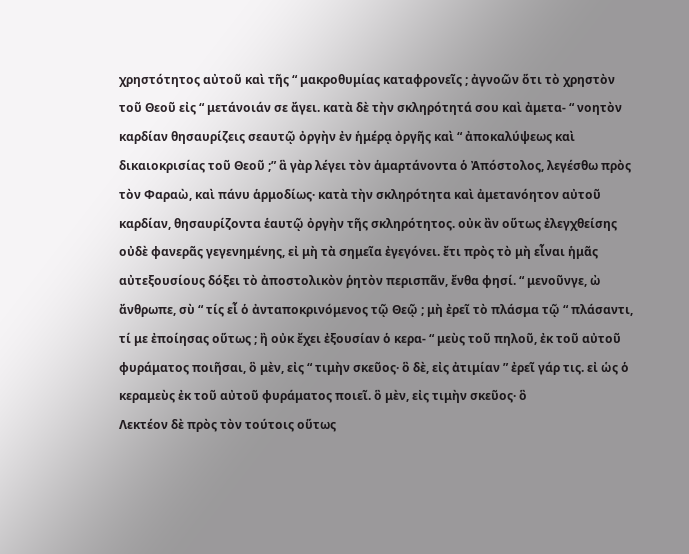χρηστότητος αὐτοῦ καὶ τῆς “ μακροθυμίας καταφρονεῖς ; ἀγνοῶν ὅτι τὸ χρηστὸν τοῦ Θεοῦ εἰς “ μετάνοιάν σε ἄγει. κατὰ δὲ τὴν σκληρότητά σου καὶ ἀμετα- “ νοητὸν καρδίαν θησαυρίζεις σεαυτῷ ὀργὴν ἐν ἡμέρᾳ ὀργῆς καὶ “ ἀποκαλύψεως καὶ δικαιοκρισίας τοῦ Θεοῦ ;” ἃ γὰρ λέγει τὸν ἁμαρτάνοντα ὁ Ἀπόστολος, λεγέσθω πρὸς τὸν Φαραὼ, καὶ πάνυ ἁρμοδίως· κατὰ τὴν σκληρότητα καὶ ἀμετανόητον αὐτοῦ καρδίαν, θησαυρίζοντα ἑαυτῷ ὀργὴν τῆς σκληρότητος. οὐκ ἂν οὕτως ἐλεγχθείσης οὐδὲ φανερᾶς γεγενημένης, εἰ μὴ τὰ σημεῖα ἐγεγόνει. ἔτι πρὸς τὸ μὴ εἶναι ἡμᾶς αὐτεξουσίους δόξει τὸ ἀποστολικὸν ῥητὸν περισπᾶν, ἔνθα φησί. “ μενοῦνγε, ὠ ἄνθρωπε, σὺ “ τίς εἶ ὁ ἀνταποκρινόμενος τῷ Θεῷ ; μὴ ἐρεῖ τὸ πλάσμα τῷ “ πλάσαντι, τί με ἐποίησας οὕτως ; ἢ οὐκ ἔχει ἐξουσίαν ὁ κερα- “ μεὺς τοῦ πηλοῦ, ἐκ τοῦ αὐτοῦ φυράματος ποιῆσαι, ὃ μὲν, εἰς “ τιμὴν σκεῦος· ὃ δὲ, εἰς ἀτιμίαν ” ἐρεῖ γάρ τις. εἰ ὡς ὁ κεραμεὺς ἐκ τοῦ αὐτοῦ φυράματος ποιεῖ. ὃ μὲν, εἰς τιμὴν σκεῦος· ὃ
Λεκτέον δὲ πρὸς τὸν τούτοις οὕτως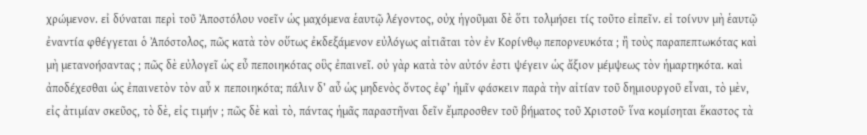χρώμενον. εἰ δύναται περὶ τοῦ Ἀποστόλου νοεῖν ὡς μαχόμενα ἑαυτῷ λέγοντος, οὐχ ἡγοῦμαι δὲ ὅτι τολμήσει τίς τοῦτο εἰπεῖν. εἰ τοίνυν μὴ ἑαυτῷ ἐναντία φθέγγεται ὁ Ἀπόστολος, πῶς κατὰ τὸν οὕτως ἐκδεξάμενον εὐλόγως αἰτιᾶται τὸν ἐν Κορίνθῳ πεπορνευκότα ; ἢ τοὺς παραπεπτωκότας καὶ μὴ μετανοήσαντας ; πῶς δὲ εὐλογεῖ ὡς εὖ πεποιηκότας οὓς ἐπαινεῖ. οὐ γὰρ κατὰ τὸν αὐτόν ἐστι ψέγειν ὡς ἄξιον μέμψεως τὸν ἡμαρτηκότα. καὶ ἀποδέχεσθαι ὡς ἐπαινετὸν τὸν αὖ x πεποιηκότα; πάλιν δ’ αὖ ὡς μηδενὸς ὄντος ἐφ’ ἡμῖν φάσκειν παρὰ τὴν αἰτίαν τοῦ δημιουργοῦ εἶναι, τὸ μὲν, εἰς ἀτιμίαν σκεῦος, τὸ δὲ, εἰς τιμήν ; πῶς δὲ καὶ τὸ, πάντας ἡμᾶς παραστῆναι δεῖν ἔμπροσθεν τοῦ βήματος τοῦ Χριστοῦ· ἵνα κομίσηται ἕκαστος τὰ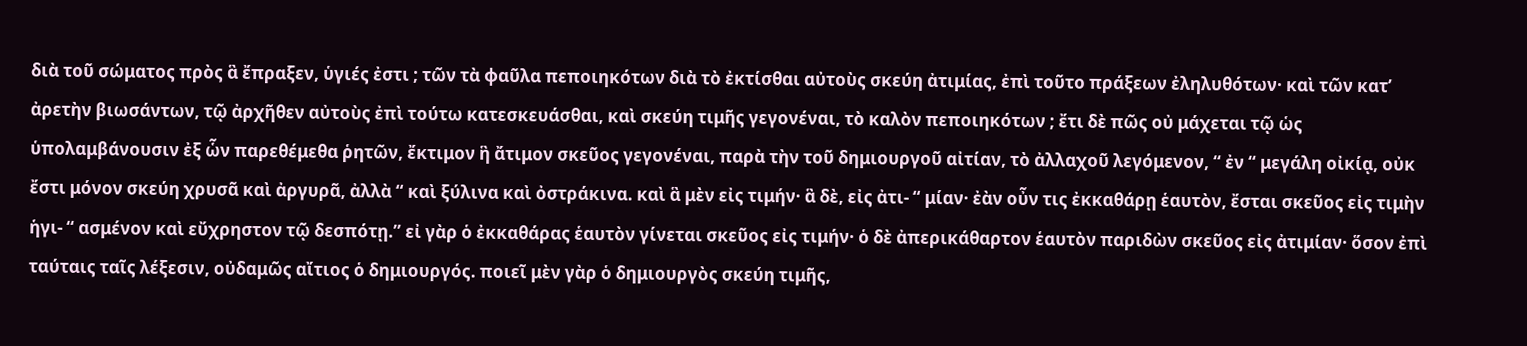διὰ τοῦ σώματος πρὸς ἃ ἔπραξεν, ὑγιές ἐστι ; τῶν τὰ φαῦλα πεποιηκότων διὰ τὸ ἐκτίσθαι αὐτοὺς σκεύη ἀτιμίας, ἐπὶ τοῦτο πράξεων ἐληλυθότων· καὶ τῶν κατ’ ἀρετὴν βιωσάντων, τῷ ἀρχῆθεν αὐτοὺς ἐπὶ τούτω κατεσκευάσθαι, καὶ σκεύη τιμῆς γεγονέναι, τὸ καλὸν πεποιηκότων ; ἔτι δὲ πῶς οὐ μάχεται τῷ ὡς ὑπολαμβάνουσιν ἐξ ὧν παρεθέμεθα ῥητῶν, ἔκτιμον ἣ ἄτιμον σκεῦος γεγονέναι, παρὰ τὴν τοῦ δημιουργοῦ αἰτίαν, τὸ ἀλλαχοῦ λεγόμενον, “ ἐν “ μεγάλη οἰκίᾳ, οὐκ ἔστι μόνον σκεύη χρυσᾶ καὶ ἀργυρᾶ, ἀλλὰ “ καὶ ξύλινα καὶ ὀστράκινα. καὶ ἃ μὲν εἰς τιμήν· ἃ δὲ, εἰς ἀτι- “ μίαν· ἐὰν οὖν τις ἐκκαθάρῃ ἑαυτὸν, ἔσται σκεῦος εἰς τιμὴν ἡγι- “ ασμένον καὶ εὔχρηστον τῷ δεσπότῃ.” εἰ γὰρ ὁ ἐκκαθάρας ἑαυτὸν γίνεται σκεῦος εἰς τιμήν· ὁ δὲ ἀπερικάθαρτον ἑαυτὸν παριδὼν σκεῦος εἰς ἀτιμίαν· ὅσον ἐπὶ ταύταις ταῖς λέξεσιν, οὐδαμῶς αἴτιος ὁ δημιουργός. ποιεῖ μὲν γὰρ ὁ δημιουργὸς σκεύη τιμῆς,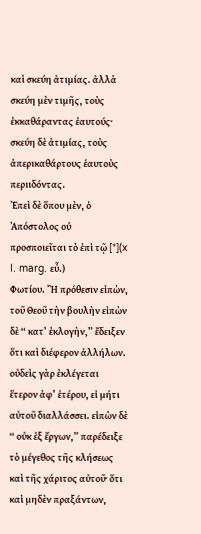καὶ σκεύη ἀτιμίας. ἀλλὰ σκεύη μὲν τιμῆς, τοὺς ἐκκαθάραντας ἑαυτούς· σκεύη δὲ ἀτιμίας, τοὺς ἀπερικαθάρτους ἑαυτοὺς περιιδόντας.
Ἐπεὶ δὲ ὅπου μὲν, ὁ Ἀπόστολος οὐ προσποιεῖται τὸ ἐπὶ τῷ [*](x I. marg. εὖ.)
Φωτίου. Ἢ πρόθεσιν εἰπὼν, τοῦ Θεοῦ τὴν βουλὴν εἰπὼν δὲ “ κατ’ ἐκλογὴν,” ἔδειξεν ὅτι καὶ διέφερον ἀλλήλων. οὐδεὶς γὰρ ἐκλέγεται ἕτερον ἀφ’ ἑτέρου, εἰ μήτι αὐτοῦ διαλλάσσει. εἰπὼν δὲ “ οὐκ ἐξ ἔργων,” παρέδειξε τὸ μέγεθος τῆς κλήσεως καὶ τῆς χάριτος αὐτοῦ· ὅτι καὶ μηδὲν πραξάντων,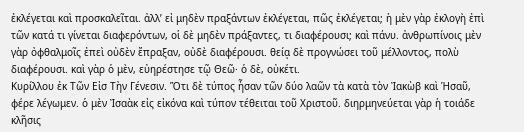ἐκλέγεται καὶ προσκαλεῖται. ἀλλ’ εἰ μηδὲν πραξάντων ἐκλέγεται, πῶς ἐκλέγεται; ἡ μὲν γὰρ ἐκλογὴ ἐπὶ τῶν κατά τι γίνεται διαφερόντων, οἱ δὲ μηδὲν πράξαντες, τι διαφέρουσι; καὶ πάνυ. ἀνθρωπίνοις μὲν γὰρ ὀφθαλμοῖς ἐπεὶ οὐδὲν ἔπραξαν, οὐδὲ διαφέρουσι. θείᾳ δὲ προγνώσει τοῦ μέλλοντος, πολὺ διαφέρουσι. καὶ γὰρ ὁ μὲν, εὐηρέστησε τῷ Θεῶ· ὁ δὲ, οὐκέτι.
Κυρίλλου ἐκ Τῶν Εἰσ Τὴν Γένεσιν. Ὅτι δὲ τύπος ἦσαν τῶν δύο λαῶν τὰ κατὰ τὸν Ἰακὼβ καὶ Ἡσαῦ, φέρε λέγωμεν. ὁ μὲν Ἰσαὰκ εἰς εἰκόνα καὶ τύπον τέθειται τοῦ Χριστοῦ. διηρμηνεύεται γὰρ ἡ τοιάδε κλῆσις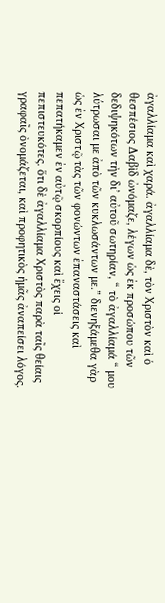ἀγαλλίαμα καὶ χαρά. ἀγαλλίαμα δὲ, τὸν Χριστὸν καὶ ὁ θεσπέσιος Δαβὶδ ὠνόμαζε, λέγων ὡς ἐκ προσώπου τῶν δεδιψηκότων τὴν δι’ αὐτοῦ σωτηρίαν, “ τὸ ἀγαλλίαμά “ μου λύτρωσαι με ἀπὸ τῶν κυκλωσάντων με.” διενηξάμεθα γὰρ ὡς ἐν Χριστῷ τὰς τῶν φονώντων ἐπαναστάσεις καὶ πεπατήκαμεν ἐν αὐτῷ σκορπίους καὶ ἔχεις οἱ πεπιστευκότες. ὅτι δὲ ἀγαλλίαμα Χριστὸς παρὰ ταῖς θείαις γραφαῖς ὀνομάζεται, καὶ προφητικὸς ἡμᾶς ἀναπείσει λόγος.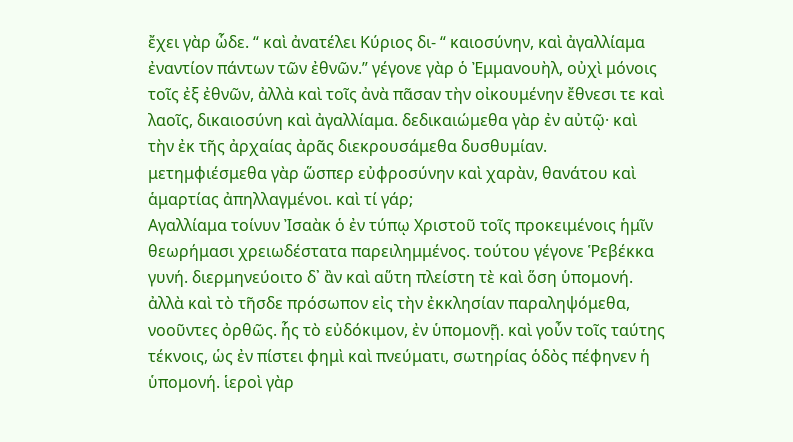ἔχει γὰρ ὧδε. “ καὶ ἀνατέλει Κύριος δι- “ καιοσύνην, καὶ ἀγαλλίαμα ἐναντίον πάντων τῶν ἐθνῶν.” γέγονε γὰρ ὁ Ἐμμανουὴλ, οὐχὶ μόνοις τοῖς ἐξ ἐθνῶν, ἀλλὰ καὶ τοῖς ἀνὰ πᾶσαν τὴν οἰκουμένην ἔθνεσι τε καὶ λαοῖς, δικαιοσύνη καὶ ἀγαλλίαμα. δεδικαιώμεθα γὰρ ἐν αὐτῷ· καὶ τὴν ἐκ τῆς ἀρχαίας ἀρᾶς διεκρουσάμεθα δυσθυμίαν. μετημφιέσμεθα γὰρ ὥσπερ εὐφροσύνην καὶ χαρὰν, θανάτου καὶ ἁμαρτίας ἀπηλλαγμένοι. καὶ τί γάρ;
Αγαλλίαμα τοίνυν Ἰσαὰκ ὁ ἐν τύπῳ Χριστοῦ τοῖς προκειμένοις ἡμῖν θεωρήμασι χρειωδέστατα παρειλημμένος. τούτου γέγονε Ῥεβέκκα γυνή. διερμηνεύοιτο δ᾿ ἂν καὶ αὕτη πλείστη τὲ καὶ ὅση ὑπομονή. ἀλλὰ καὶ τὸ τῆσδε πρόσωπον εἰς τὴν ἐκκλησίαν παραληψόμεθα, νοοῦντες ὀρθῶς. ἧς τὸ εὐδόκιμον, ἐν ὑπομονῇ. καὶ γοὖν τοῖς ταύτης τέκνοις, ὡς ἐν πίστει φημὶ καὶ πνεύματι, σωτηρίας ὁδὸς πέφηνεν ἡ ὑπομονή. ἱεροὶ γὰρ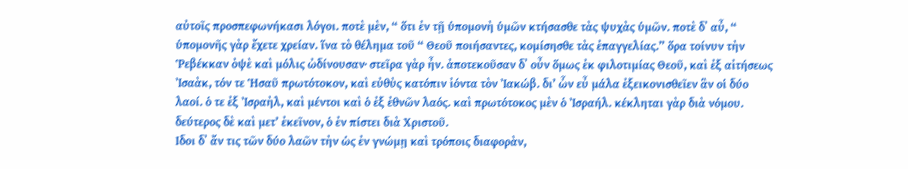αὐτοῖς προσπεφωνήκασι λόγοι. ποτὲ μὲν, “ ὅτι ἐν τῇ ὑπομονὴ ὑμῶν κτήσασθε τὰς ψυχὰς ὑμῶν. ποτὲ δ᾿ αὖ, “ ὑπομονῆς γὰρ ἔχετε χρείαν. ἵνα τὸ θέλημα τοῦ “ Θεοῦ ποιήσαντες, κομίσησθε τὰς ἐπαγγελίας.” ὅρα τοίνυν τὴν Ῥεβέκκαν ὀψὲ καὶ μόλις ὠδίνουσαν· στεῖρα γὰρ ἦν. ἀποτεκοῦσαν δ᾿ οὖν ὅμως ἐκ φιλοτιμίας Θεοῦ, καὶ ἐξ αἰτήσεως Ἰσαὰκ, τόν τε Ἡσαῦ πρωτότοκον, καὶ εὐθὺς κατόπιν ἰόντα τὸν Ἰακώβ. δι’ ὧν εὖ μάλα ἐξεικονισθεῖεν ἃν οἱ δύο λαοί. ὁ τε ἐξ Ἰσραὴλ, καὶ μέντοι καὶ ὁ ἐξ ἐθνῶν λαός. καὶ πρωτότοκος μὲν ὁ Ἰσραήλ. κέκληται γὰρ διὰ νόμου. δεύτερος δὲ καὶ μετ’ ἐκεῖνον, ὁ ἐν πίστει διὰ Χριστοῦ.
Ιδοι δ᾿ ἄν τις τῶν δύο λαῶν τὴν ὡς ἐν γνώμῃ καὶ τρόποις διαφορὰν,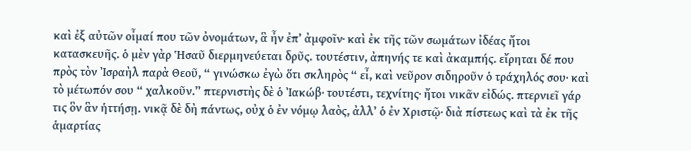καὶ ἐξ αὐτῶν οἶμαί που τῶν ὀνομάτων, ἃ ἦν ἐπ’ ἀμφοῖν· καὶ ἐκ τῆς τῶν σωμάτων ἰδέας ἤτοι κατασκευῆς. ὁ μὲν γὰρ Ἡσαῦ διερμηνεύεται δρῦς. τουτέστιν, ἀπηνής τε καὶ ἀκαμπής. εἴρηται δέ που πρὸς τὸν Ἰσραὴλ παρὰ Θεοῦ, “ γινώσκω ἐγὼ ὅτι σκληρὸς “ εἶ, καὶ νεῦρον σιδηροῦν ὁ τράχηλός σου· καὶ τὸ μέτωπόν σου “ χαλκοῦν.” πτερνιστὴς δὲ ὁ Ἰακώβ· τουτέστι, τεχνίτης· ἤτοι νικᾶν εἰδώς. πτερνιεῖ γάρ τις ὃν ἃν ἡττήσῃ. νικᾷ δὲ δὴ πάντως, οὐχ ὁ ἐν νόμῳ λαὸς, ἀλλ’ ὁ ἐν Χριστῷ· διὰ πίστεως καὶ τὰ ἐκ τῆς ἁμαρτίας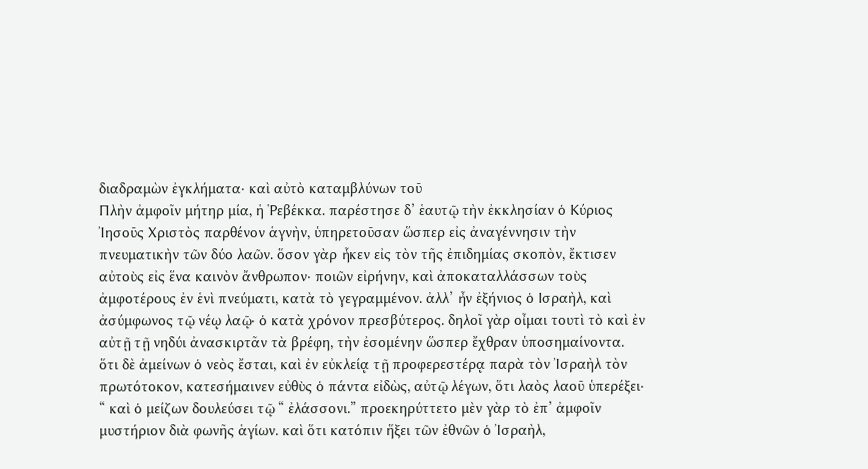διαδραμὼν ἐγκλήματα· καὶ αὐτὸ καταμβλύνων τοῦ
Πλὴν ἀμφοῖν μήτηρ μία, ἡ Ῥεβέκκα. παρέστησε δ’ ἑαυτῷ τὴν ἐκκλησίαν ὁ Κύριος Ἰησοῦς Χριστὸς παρθένον ἁγνὴν, ὑπηρετοῦσαν ὥσπερ εἰς ἀναγέννησιν τὴν πνευματικὴν τῶν δύο λαῶν. ὅσον γὰρ ἧκεν εἰς τὸν τῆς ἐπιδημίας σκοπὸν, ἔκτισεν αὐτοὺς εἰς ἕνα καινὸν ἄνθρωπον· ποιῶν εἰρήνην, καὶ ἀποκαταλλάσσων τοὺς ἀμφοτέρους ἐν ἑνὶ πνεύματι, κατὰ τὸ γεγραμμένον. ἀλλ’ ἦν ἐξήνιος ὁ Ισραὴλ, καὶ ἀσύμφωνος τῷ νέῳ λαῷ· ὁ κατὰ χρόνον πρεσβύτερος. δηλοῖ γὰρ οἶμαι τουτὶ τὸ καὶ ἐν αὐτῇ τῇ νηδύι ἀνασκιρτᾶν τὰ βρέφη, τὴν ἐσομένην ὥσπερ ἔχθραν ὑποσημαίνοντα. ὅτι δὲ ἀμείνων ὁ νεὸς ἔσται, καὶ ἐν εὐκλείᾳ τῇ προφερεστέρᾳ παρὰ τὸν Ἰσραὴλ τὸν πρωτότοκον, κατεσήμαινεν εὐθὺς ὁ πάντα εἰδὼς, αὐτῷ λέγων, ὅτι λαὸς λαοῦ ὑπερέξει· “ καὶ ὁ μείζων δουλεύσει τῷ “ ἐλάσσονι.” προεκηρύττετο μὲν γὰρ τὸ ἐπ’ ἀμφοῖν μυστήριον διὰ φωνῆς ἁγίων. καὶ ὅτι κατόπιν ἥξει τῶν ἐθνῶν ὁ Ἰσραὴλ,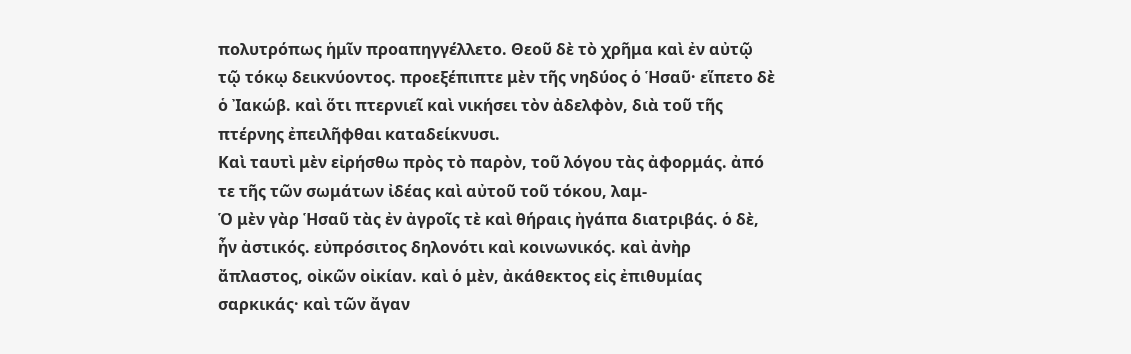πολυτρόπως ἡμῖν προαπηγγέλλετο. Θεοῦ δὲ τὸ χρῆμα καὶ ἐν αὐτῷ τῷ τόκῳ δεικνύοντος. προεξέπιπτε μὲν τῆς νηδύος ὁ Ἡσαῦ· εἵπετο δὲ ὁ Ἰακώβ. καὶ ὅτι πτερνιεῖ καὶ νικήσει τὸν ἀδελφὸν, διὰ τοῦ τῆς πτέρνης ἐπειλῆφθαι καταδείκνυσι.
Καὶ ταυτὶ μὲν εἰρήσθω πρὸς τὸ παρὸν, τοῦ λόγου τὰς ἀφορμάς. ἀπό τε τῆς τῶν σωμάτων ἰδέας καὶ αὐτοῦ τοῦ τόκου, λαμ-
Ὁ μὲν γὰρ Ἡσαῦ τὰς ἐν ἀγροῖς τὲ καὶ θήραις ἠγάπα διατριβάς. ὁ δὲ, ἦν ἀστικός. εὐπρόσιτος δηλονότι καὶ κοινωνικός. καὶ ἀνὴρ ἄπλαστος, οἰκῶν οἰκίαν. καὶ ὁ μὲν, ἀκάθεκτος εἰς ἐπιθυμίας σαρκικάς· καὶ τῶν ἄγαν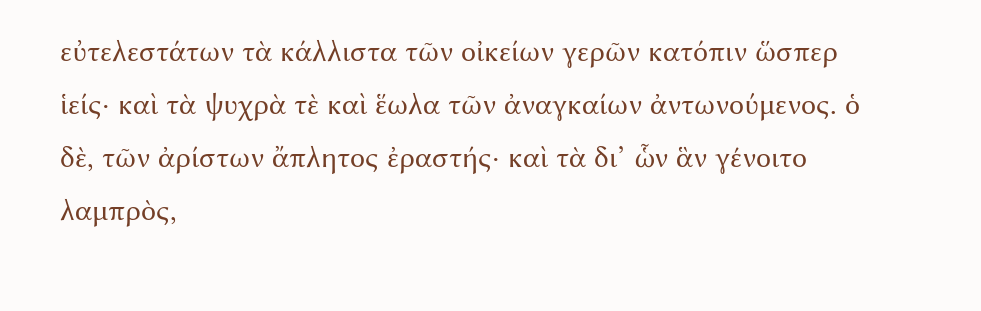εὐτελεστάτων τὰ κάλλιστα τῶν οἰκείων γερῶν κατόπιν ὥσπερ ἱείς· καὶ τὰ ψυχρὰ τὲ καὶ ἕωλα τῶν ἀναγκαίων ἀντωνούμενος. ὁ δὲ, τῶν ἀρίστων ἄπλητος ἐραστής· καὶ τὰ δι’ ὧν ἃν γένοιτο λαμπρὸς,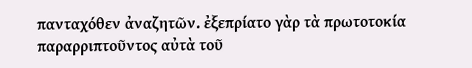πανταχόθεν ἀναζητῶν. ἐξεπρίατο γὰρ τὰ πρωτοτοκία παραρριπτοῦντος αὐτὰ τοῦ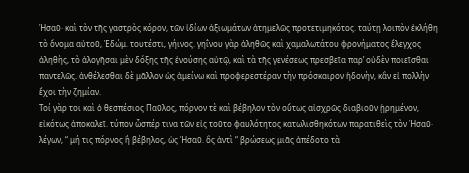Ἡσαῦ· καὶ τὸν τῆς γαστρὸς κόρον, τῶν ἰδίων ἀξιωμάτων ἀτημελῶς προτετιμηκότος. ταύτῃ λοιπὸν ἐκλήθη τὸ ὄνομα αὐτοῦ, Ἐδώμ. τουτέστι, γήινος. γηΐνου γὰρ ἀληθῶς καὶ χαμαλωτάτου φρονήματος ἔλεγχος ἀληθὴς, τὸ ἀλογῆσαι μὲν δόξης τῆς ἐνούσης αὐτῷ, καὶ τὰ τῆς γενέσεως πρεσβεῖα παρ’ οὐδὲν ποιεῖσθαι παντελῶς. ἀνθέλεσθαι δὲ μᾶλλον ὡς ἀμείνω καὶ προφερεστέραν τὴν πρόσκαιρον ἡδονὴν, κἂν εἰ πολλὴν ἔχοι τὴν ζημίαν.
Τοί γὰρ τοι καὶ ὁ θεσπέσιος Παῦλος, πόρνον τὲ καὶ βέβηλον τὸν οὕτως αἰσχρῶς διαβιοῦν ᾑρημένον, εἰκότως ἀποκαλεῖ. τύπον ὧσπέρ τινα τῶν εἰς τοῦτο φαυλότητος κατωλισθηκότων παρατιθεὶς τὸν Ἡσαῦ· λέγων, “ μή τις πόρνος ἣ βέβηλος, ὡς Ἡσαῦ. ὃς ἀντὶ “ βρώσεως μιᾶς ἀπέδοτο τὰ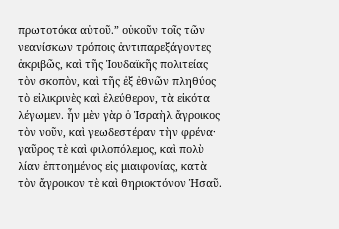πρωτοτόκα αὐτοῦ.” οὐκοῦν τοῖς τῶν νεανίσκων τρόποις ἀντιπαρεξάγοντες ἀκριβῶς, καὶ τῆς Ἰουδαϊκῆς πολιτείας τὸν σκοπὸν, καὶ τῆς ἐξ ἐθνῶν πληθύος τὸ εἰλικρινὲς καὶ ἐλεύθερον, τὰ εἰκότα λέγωμεν. ἦν μὲν γὰρ ὁ Ἰσραὴλ ἄγροικος τὸν νοῦν, καὶ γεωδεστέραν τὴν φρένα· γαῦρος τὲ καὶ φιλοπόλεμος, καὶ πολὺ λίαν ἐπτοημένος εἰς μιαιφονίας, κατὰ τὸν ἄγροικον τὲ καὶ θηριοκτόνον Ἡσαῦ.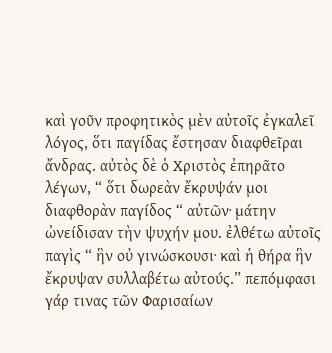καὶ γοῦν προφητικὸς μὲν αὐτοῖς ἐγκαλεῖ λόγος, ὅτι παγίδας ἔστησαν διαφθεῖραι ἄνδρας. αὐτὸς δὲ ὁ Χριστὸς ἐπηρᾶτο λέγων, “ ὅτι δωρεὰν ἔκρυψάν μοι διαφθορὰν παγίδος “ αὐτῶν· μάτην ὠνείδισαν τὴν ψυχήν μου. ἐλθέτω αὐτοῖς παγὶς “ ἣν οὐ γινώσκουσι· καὶ ἡ θήρα ἣν ἔκρυψαν συλλαβέτω αὐτούς.” πεπόμφασι γάρ τινας τῶν Φαρισαίων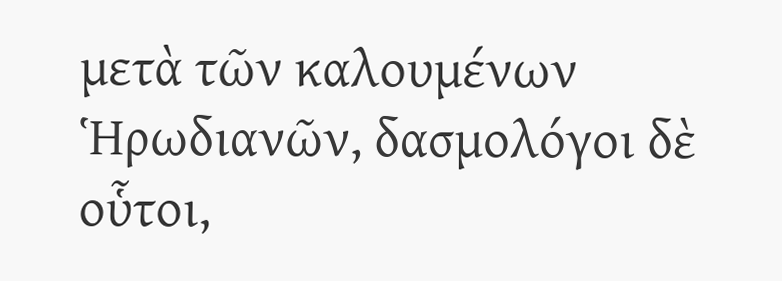μετὰ τῶν καλουμένων Ἡρωδιανῶν, δασμολόγοι δὲ οὗτοι,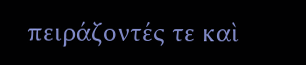πειράζοντές τε καὶ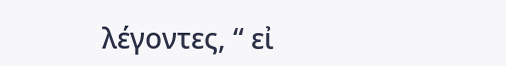λέγοντες, “ εἰ